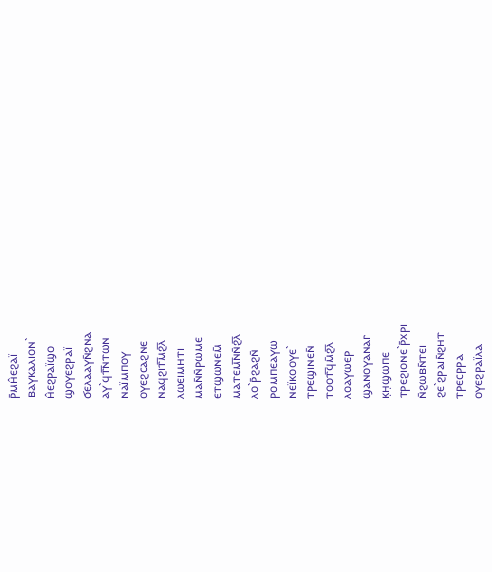ⲣ̄ⲙⲏ̂ⲉϩⲁⲓ̈
ⲃⲁⲩⲕⲁⲗⲓⲟⲛ`
ⲏ̂ⲉϩⲣⲁⲓ̈ϣⲟ
ϣⲟⲩⲉϩⲣⲁⲓ̈
ϭⲉⲗⲁⲁⲩⲛ̄ϩⲛⲁ
ⲁⲩ`ϥⲧ︤ⲛ︥ⲧⲱⲛ
ⲛⲁⲓ̈ⲙⲡⲟⲩ
ⲟⲩⲉϩⲥⲁϩⲛⲉ
ⲛⲁϥϩⲓⲧ︤ⲙ︥ϩ︤ⲗ︥
ⲗⲱⲉⲓⲙⲏⲧⲓ
ⲙⲁⲛ̄ⲛ̄ⲣⲱⲙⲉ
ⲉⲧϣⲱⲛⲉⲙ̄
ⲙⲁⲧⲉⲙ︤ⲛ︥ⲛ̄ϩ︤ⲗ︥
ⲗⲟ`ⲣ̄ϩⲁϩⲛ̄
ⲣⲟⲙⲡⲉⲁⲩⲱ
ⲛⲉⲓ̈ⲕⲟⲟⲩⲉ`
ⲧⲣⲉϣⲓⲛⲉⲛ̄
ⲧⲟⲟⲧ︤ϥ︥ⲙ̄ϩ︤ⲗ︥
ⲗⲟⲁⲩⲱⲉⲣ
ϣⲁⲛⲟⲩⲁⲛⲁⲅ
ⲕ̣ⲏ̣ϣⲱⲡⲉ
ⲧⲣⲉϩⲓⲟⲛⲉ`ⲣ̄ⲭⲣⲓ
ⲛ̄ϩⲱⲃⲛ̄ⲧⲉⲓ
ϩⲉ`ϩⲣⲁⲓⲛ̄ϩⲏⲧ
ⲧⲣⲉⲥⲣⲣⲁ
ⲟⲩⲉϩⲣⲁⲓ̈ⲗⲁ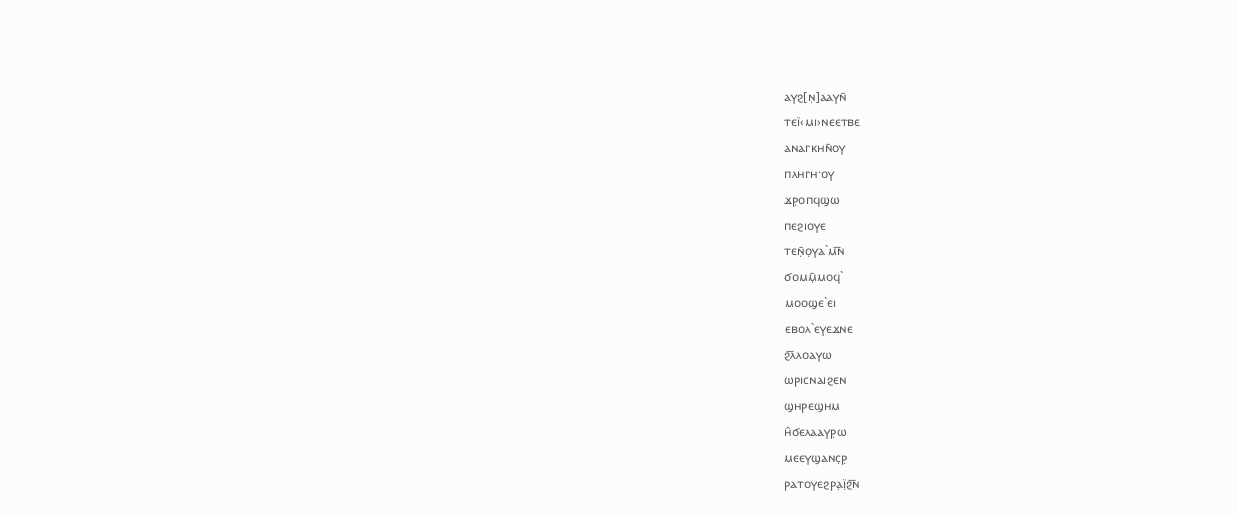ⲁⲩϩ[ⲛ̣]ⲁⲁⲩⲛ̄
ⲧⲉⲓ̈‹ⲙⲓ›ⲛⲉⲉⲧⲃⲉ
ⲁⲛⲁⲅⲕⲏⲛ̄ⲟⲩ
ⲡⲗⲏⲅⲏ·ⲟⲩ
ϫⲣ̣ⲟⲡϥϣⲱ
ⲡⲉϩⲓⲟⲩⲉ
ⲧⲉⲛ̣̄ⲟ̣ⲩⲁ`ⲙ︤ⲛ︥
ϭⲟⲙⲙ̣̄ⲙⲟϥ`
ⲙⲟⲟϣⲉ`ⲉⲓ
ⲉⲃⲟⲗ`ⲉⲩⲉϫⲛⲉ
ϩ︤ⲗ︥ⲗⲟⲁⲩⲱ
ⲱⲣⲓⲥⲛⲁⲓϩⲉⲛ
ϣⲏⲣⲉϣⲏⲙ
ⲏ̂ϭⲉⲗⲁⲁⲩⲣ̣ⲱ
ⲙⲉⲉⲩϣⲁⲛⲥ̣ⲣ̣
ⲣⲁⲧⲟⲩⲉϩⲣⲁ̣ⲓ̣̈ϩ︤ⲛ︥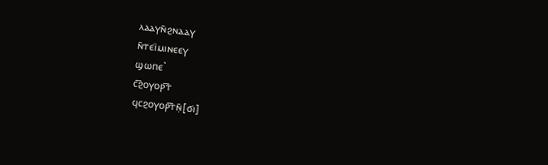ⲗⲁⲁⲩⲛ̄ϩⲛⲁⲁⲩ
ⲛ̄ⲧⲉⲓ̈ⲙⲓⲛⲉⲉⲩ
ϣⲱⲡⲉ`
ⲥ︤ϩ︥ⲟⲩⲟⲣ︤ⲧ︥
ϥⲥϩⲟⲩⲟⲣ︤ⲧ︥ⲛ̣̄[ϭⲓ]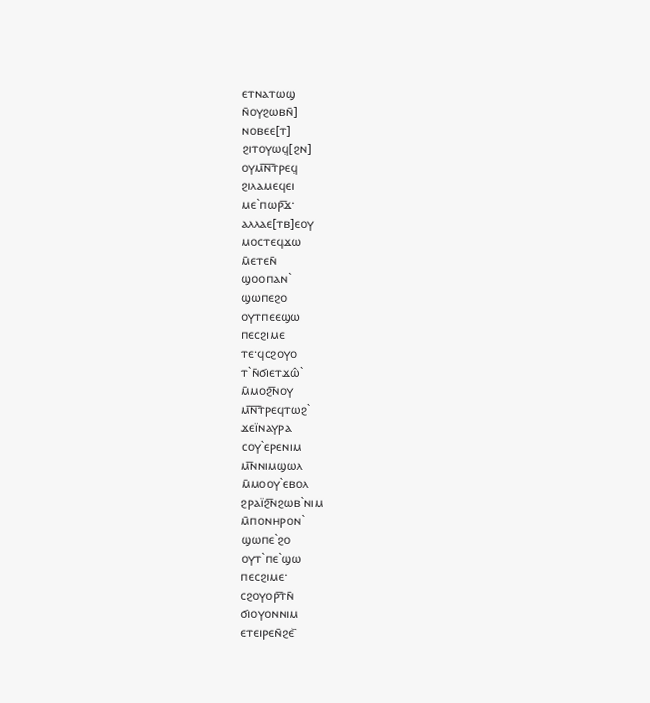ⲉⲧⲛⲁⲧⲱϣ
ⲛ̄ⲟⲩϩⲱⲃⲛ̄]
ⲛⲟⲃⲉⲉ[ⲧ]
ϩⲓⲧⲟⲩⲱϥ̣[ϩⲛ]
ⲟⲩⲙ︤ⲛ︦ⲧ︥ⲣⲉϥ̣
ϩⲓⲗⲁⲙⲉϥⲉⲓ
ⲙⲉ`ⲡⲱⲣ︤ϫ︥·
ⲁⲗⲗⲁⲉ[ⲧⲃ]ⲉⲟⲩ
ⲙⲟⲥⲧⲉϥϫⲱ
ⲙ̄ⲉⲧⲉⲛ̄
ϣⲟⲟⲡⲁⲛ`
ϣⲱⲡⲉϩⲟ
ⲟⲩⲧⲡⲉⲉϣⲱ
ⲡⲉⲥϩⲓⲙⲉ
ⲧⲉ·ϥⲥϩⲟⲩⲟ
ⲧ`ⲛ̄ϭⲓⲉⲧϫⲱ̂`
ⲙ̄ⲙⲟϩ︤ⲛ︥ⲟⲩ
ⲙ︤ⲛ︦ⲧ︥ⲣⲉϥⲧⲱϩ`
ϫⲉⲓ̈ⲛⲁⲩⲣⲁ
ⲥⲟⲩ`ⲉⲣⲉⲛⲓⲙ
ⲙ︤ⲛ︥ⲛⲓⲙϣⲱⲗ
ⲙ̄ⲙⲟⲟⲩ`ⲉⲃⲟⲗ
ϩⲣⲁⲓ̈ϩ︤ⲛ︥ϩⲱⲃ`ⲛⲓⲙ
ⲙ̄ⲡⲟⲛⲏⲣⲟⲛ`
ϣⲱⲡⲉ`ϩⲟ
ⲟⲩⲧ`ⲡⲉ`ϣⲱ
ⲡⲉⲥϩⲓⲙⲉ·
ⲥϩⲟⲩⲟⲣ︤ⲧ︥ⲛ̄
ϭⲓⲟⲩⲟⲛⲛⲓⲙ
ⲉⲧⲉⲓⲣⲉⲛ̄ϩⲉ⳯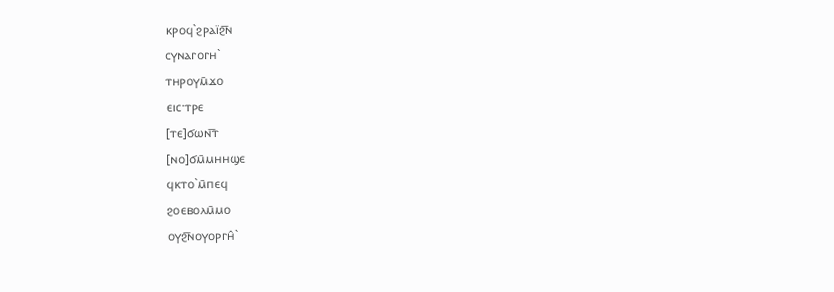ⲕⲣⲟϥ`ϩⲣⲁⲓ̈ϩ︤ⲛ︥
ⲥⲩⲛⲁⲅⲟⲅⲏ`
ⲧⲏⲣⲟⲩⲙ̄ϫⲟ
ⲉⲓⲥ·ⲧⲣⲉ
[ⲧⲉ]ϭⲱⲛ︤ⲧ︥
[ⲛⲟ]ϭⲙ̄ⲙⲏⲏϣⲉ
ϥⲕⲧⲟ`ⲙ̄ⲡⲉϥ
ϩⲟⲉⲃⲟⲗⲙ̄ⲙⲟ
ⲟⲩϩ︤ⲛ︥ⲟⲩⲟⲣⲅⲏ̂`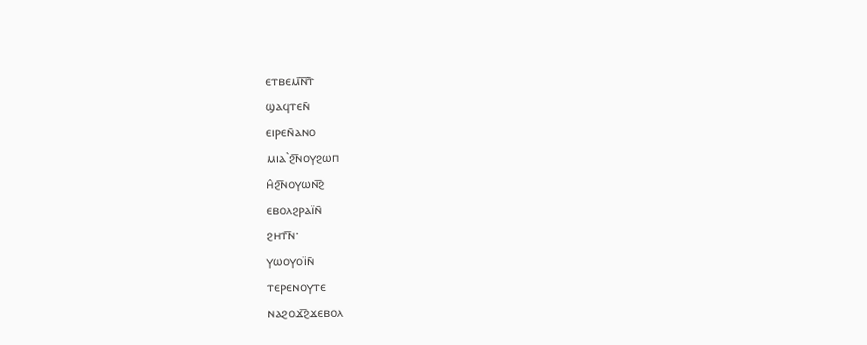ⲉⲧⲃⲉⲙ︤ⲛ︦ⲧ︥
ϣⲁϥⲧⲉⲛ̄
ⲉⲓⲣⲉⲛ̄ⲁⲛⲟ
ⲙⲓⲁ`ϩ︤ⲛ︥ⲟⲩϩⲱⲡ
ⲏ̂ϩ︤ⲛ︥ⲟⲩⲱⲛ︤ϩ︥
ⲉⲃⲟⲗϩⲣⲁⲓ̈ⲛ̄
ϩⲏⲧ︤ⲛ︥·
ⲩⲱⲟⲩⲟⲓ̈ⲛ̄
ⲧⲉⲣⲉⲛⲟⲩⲧⲉ
ⲛⲁϩⲟϫ︤ϩ︥ϫⲉⲃⲟⲗ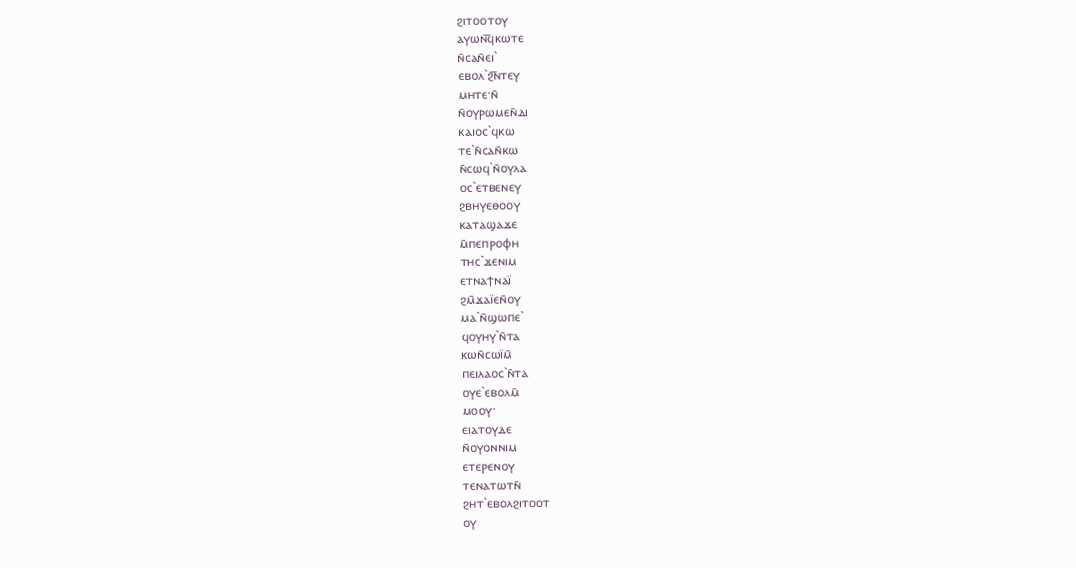ϩⲓⲧⲟⲟⲧⲟⲩ
ⲁⲩⲱⲛ︤ϥ︥ⲕⲱⲧⲉ
ⲛ̄ⲥⲁⲛ̄ⲉⲓ`
ⲉⲃⲟⲗ`ϩ︤ⲛ︥ⲧⲉⲩ
ⲙⲏⲧⲉ·ⲛ̄
ⲛ̄ⲟⲩⲣⲱⲙⲉⲛ̄ⲇⲓ
ⲕⲁⲓⲟⲥ`ϥⲕⲱ
ⲧⲉ`ⲛ̄ⲥⲁⲛ̄ⲕⲱ
ⲛ̄ⲥⲱϥ`ⲛ̄ⲟⲩⲗⲁ
ⲟⲥ`ⲉⲧⲃⲉⲛⲉⲩ
ϩⲃⲏⲩⲉⲑⲟⲟⲩ
ⲕⲁⲧⲁϣⲁϫⲉ
ⲙ̄ⲡⲉⲡⲣⲟⲫⲏ
ⲧⲏⲥ`ϫⲉⲛⲓⲙ
ⲉⲧⲛⲁϯⲛⲁⲓ̈
ϩⲙ̄ϫⲁⲓ̈ⲉⲛ̄ⲟⲩ
ⲙⲁ`ⲛ̄ϣⲱⲡⲉ`
ϥⲟⲩⲏⲩ`ⲛ̄ⲧⲁ
ⲕⲱⲛ̄ⲥⲱⲓ̈ⲙ̄
ⲡⲉⲓⲗⲁⲟⲥ`ⲛ̄ⲧⲁ
ⲟⲩⲉ`ⲉⲃⲟⲗⲙ̄
ⲙⲟⲟⲩ·
ⲉⲓⲁⲧⲟⲩⲇⲉ
ⲛ̄ⲟⲩⲟⲛⲛⲓⲙ
ⲉⲧⲉⲣⲉⲛⲟⲩ
ⲧⲉⲛⲁⲧⲱⲧⲛ̄
ϩⲏⲧ`ⲉⲃⲟⲗϩⲓⲧⲟⲟⲧ
ⲟⲩ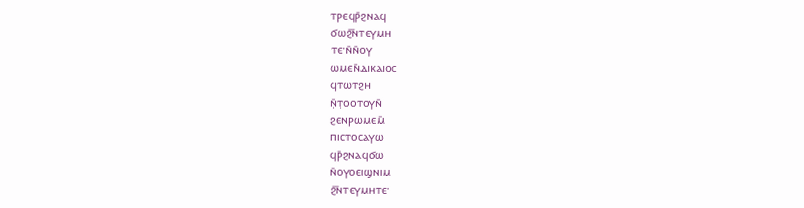ⲧⲣⲉϥⲣ̄ϩⲛⲁϥ
ϭⲱϩ︤ⲛ︥ⲧⲉⲩⲙⲏ
ⲧⲉ·ⲛ̄ⲛ̄ⲟⲩ
ⲱⲙⲉⲛ̄ⲇⲓⲕⲁⲓⲟⲥ
ϥⲧⲱⲧϩⲏ
ⲛ̣̄ⲧ̣ⲟⲟⲧⲟⲩⲛ̄
ϩⲉⲛⲣⲱⲙⲉⲙ̄
ⲡⲓⲥⲧⲟⲥⲁⲩⲱ
ϥⲣ̄ϩⲛⲁϥϭⲱ
ⲛ̄ⲟⲩⲟⲉⲓϣⲛⲓⲙ
ϩ︤ⲛ︥ⲧⲉⲩⲙⲏⲧⲉ·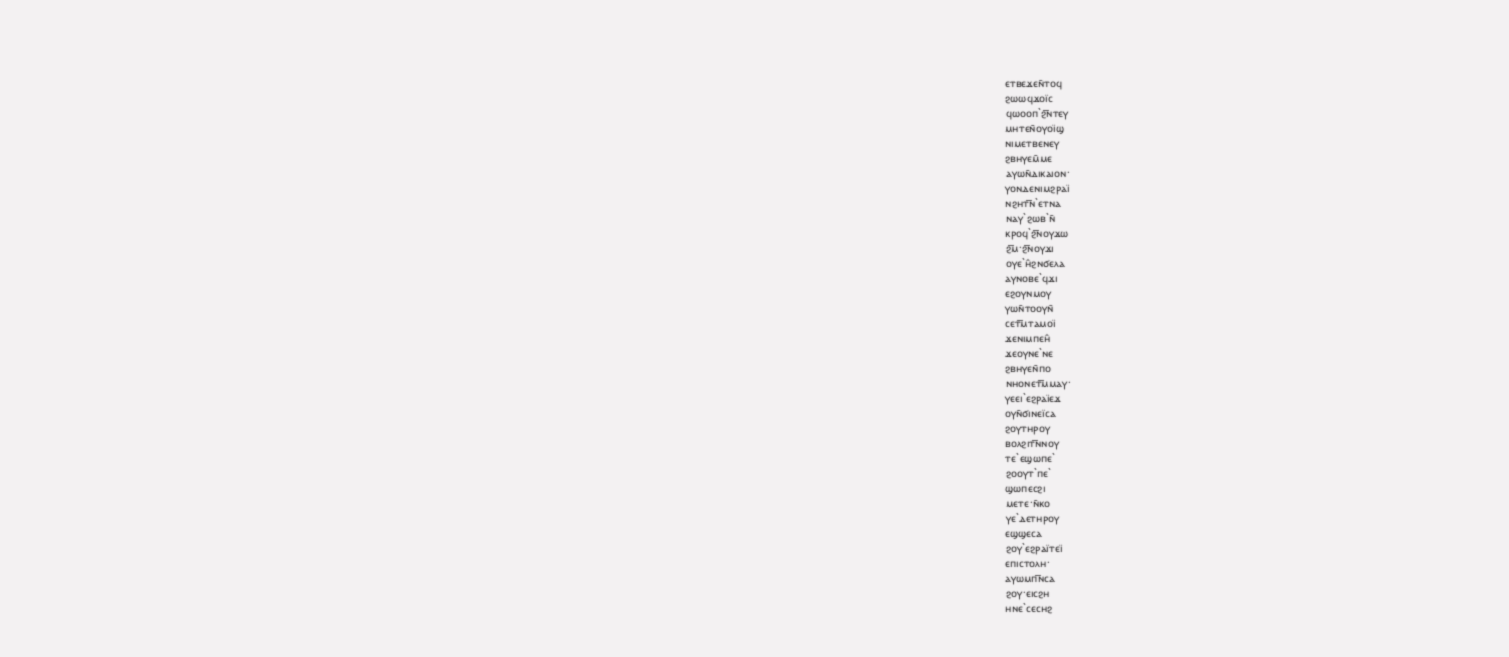ⲉⲧⲃⲉϫⲉⲛ̄ⲧⲟϥ
ϩⲱⲱϥϫⲟⲓ̈ⲥ
ϥⲱⲟⲟⲡ`ϩ︤ⲛ︥ⲧⲉⲩ
ⲙⲏⲧⲉⲛ̄ⲟⲩⲟⲓ̈ϣ
ⲛⲓⲙⲉⲧⲃⲉⲛⲉⲩ
ϩⲃⲏⲩⲉⲙ̄ⲙⲉ
ⲁⲩⲱⲛ̄ⲇⲓⲕⲁⲓⲟⲛ·
ⲩⲟⲛⲇⲉⲛⲓⲙϩⲣⲁⲓ̈
ⲛϩⲏⲧ︤ⲛ︥`ⲉⲧⲛⲁ
ⲛⲁⲩ`ϩⲱⲃ`ⲛ̄
ⲕⲣⲟϥ`ϩ︤ⲛ︥ⲟⲩϫⲱ
ϩ︤ⲙ︥·ϩ︤ⲛ︥ⲟⲩϫⲓ
ⲟⲩⲉ`ⲏ̂ϩⲛϭⲉⲗⲁ
ⲁⲩⲛⲟⲃⲉ`ϥϫⲓ
ⲉϩⲟⲩⲛⲙⲟⲩ
ⲩⲱⲛ̄ⲧⲟⲟⲩⲛ̄
ⲥⲉⲧ︤ⲙ︥ⲧⲁⲙⲟⲓ̈
ϫⲉⲛⲓⲙⲡⲉⲏ̂
ϫⲉⲟⲩⲛⲉ`ⲛⲉ
ϩⲃⲏⲩⲉⲛ̄ⲡⲟ
ⲛⲏⲟⲛⲉⲧ︤ⲙ︥ⲙⲁⲩ·
ⲩⲉⲉⲓ`ⲉϩⲣⲁⲓ̈ⲉϫ
ⲟⲩⲛ̄ϭⲓⲛⲉⲓ̈ⲥⲁ
ϩⲟⲩⲧⲏⲣⲟⲩ
ⲃⲟⲗϩⲓⲧ︤ⲛ︥ⲛⲟⲩ
ⲧⲉ`ⲉϣⲱⲡⲉ`
ϩⲟⲟⲩⲧ`ⲡⲉ`
ϣⲱⲡⲉⲥϩⲓ
ⲙⲉⲧⲉ·ⲛ̄ⲕⲟ
ⲩⲉ`ⲇⲉⲧⲏⲣⲟⲩ
ⲉϣϣⲉⲥⲁ
ϩⲟⲩ`ⲉϩⲣⲁⲓ̈ⲧⲉⲓ̈
ⲉⲡⲓⲥⲧⲟⲗⲏ·
ⲁⲩⲱⲙⲡ︤ⲛ︥ⲥⲁ
ϩⲟⲩ·ⲉⲓⲥϩⲏ
ⲏⲛⲉ`ⲥⲉⲥⲏϩ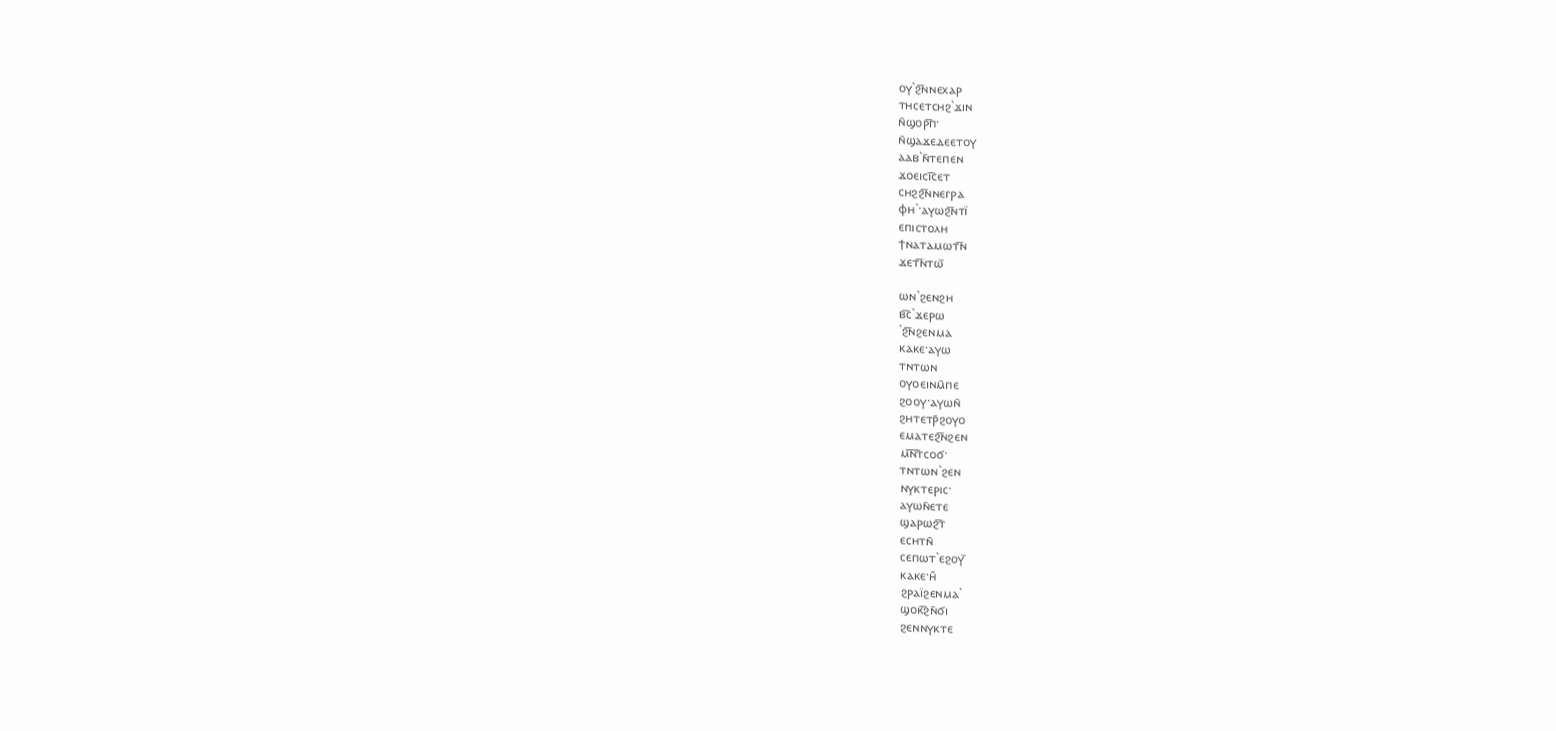ⲟⲩ`ϩ︤ⲛ︥ⲛⲉⲭⲁⲣ
ⲧⲏⲥⲉⲧⲥⲏϩ`ϫⲓⲛ
ⲛ̄ϣⲟⲣ︤ⲡ︥·
ⲛ̄ϣⲁϫⲉⲇⲉⲉⲧⲟⲩ
ⲁⲁⲃ`ⲛ̄ⲧⲉⲡⲉⲛ
ϫⲟⲉⲓⲥⲓ︤ⲥ︥ⲉⲧ
ⲥⲏϩϩ︤ⲛ︥ⲛⲉⲅⲣⲁ
ⲫⲏ`·ⲁⲩⲱϩ︤ⲛ︥ⲧⲓ̈
ⲉⲡⲓⲥⲧⲟⲗⲏ
ϯⲛⲁⲧⲁⲙⲱⲧ︤ⲛ︥
ϫⲉⲧ︤ⲛ︥ⲧⲱ⳯

ⲱⲛ`ϩⲉⲛϩⲏ
ⲃ︤ⲥ︥`ϫⲉⲣⲱ
`ϩ︤ⲛ︥ϩⲉⲛⲙⲁ
ⲕⲁⲕⲉ·ⲁⲩⲱ
ⲧⲛⲧⲱⲛ
ⲟⲩⲟⲉⲓⲛⲙ̄ⲡⲉ
ϩⲟⲟⲩ·ⲁⲩⲱⲛ̄
ϩⲏⲧⲉⲧⲣ̄ϩⲟⲩⲟ
ⲉⲙⲁⲧⲉϩ︤ⲛ︥ϩⲉⲛ
ⲙ︤ⲛ︦ⲧ︥ⲥⲟϭ·
ⲧⲛⲧⲱⲛ`ϩⲉⲛ
ⲛⲩⲕⲧⲉⲣⲓⲥ·
ⲁⲩⲱⲛ̄ⲉⲧⲉ
ϣⲁⲣⲱϩ︤ⲧ︥
ⲉⲥⲏⲧⲛ̄
ⲥⲉⲡⲱⲧ`ⲉϩⲟⲩ⳯
ⲕⲁⲕⲉ·ⲏ̂
ϩⲣⲁⲓ̈ϩⲉⲛⲙⲁ`
ϣⲟⲕ︤ϩ︥ⲛ̄ϭⲓ
ϩⲉⲛⲛⲩⲕⲧⲉ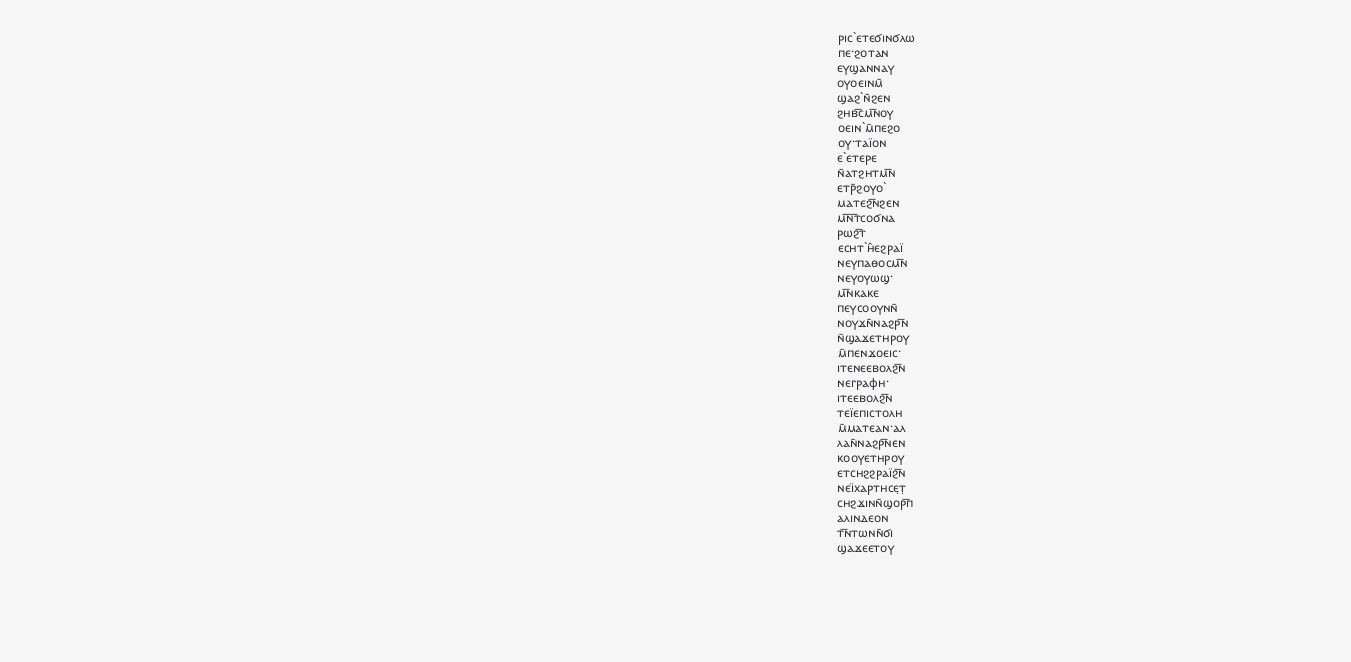ⲣⲓⲥ`ⲉⲧⲉϭⲓⲛϭⲗⲱ
ⲡⲉ·ϩⲟⲧⲁⲛ
ⲉⲩϣⲁⲛⲛⲁⲩ
ⲟⲩⲟⲉⲓⲛⲙ̄
ϣⲁϩ`ⲛ̄ϩⲉⲛ
ϩⲏⲃ︤ⲥ︥ⲙ︤ⲛ︥ⲟⲩ
ⲟⲉⲓⲛ`ⲙ̄ⲡⲉϩⲟ
ⲟⲩ·ⲧⲁⲓ̈ⲟⲛ
ⲉ`ⲉⲧⲉⲣⲉ
ⲛ̄ⲁⲧϩⲏⲧⲙ︤ⲛ︥
ⲉⲧⲣ̄ϩⲟⲩⲟ`
ⲙⲁⲧⲉϩ︤ⲛ︥ϩⲉⲛ
ⲙ︤ⲛ︦ⲧ︥ⲥⲟϭⲛⲁ
ⲣⲱϩ︤ⲧ︥
ⲉⲥⲏⲧ`ⲏ̂ⲉϩⲣⲁⲓ̈
ⲛⲉⲩⲡⲁⲑⲟⲥⲙ︤ⲛ︥
ⲛⲉⲩⲟⲩⲱϣ·
ⲙ︤ⲛ︥ⲕⲁⲕⲉ
ⲡⲉⲩⲥⲟⲟⲩⲛⲛ̄
ⲛⲟⲩϫⲛ̄ⲛⲁϩⲣ︤ⲛ︥
ⲛ̄ϣⲁϫⲉⲧⲏⲣⲟⲩ
ⲙ̄ⲡⲉⲛϫⲟⲉⲓⲥ·
ⲓⲧⲉⲛⲉⲉⲃⲟⲗϩ︤ⲛ︥
ⲛⲉⲅⲣⲁⲫⲏ·
ⲓⲧⲉⲉⲃⲟⲗϩ︤ⲛ︥
ⲧⲉⲓ̈ⲉⲡⲓⲥⲧⲟⲗⲏ
ⲙ̄ⲙⲁⲧⲉⲁⲛ·ⲁⲗ
ⲗⲁⲛ̄ⲛⲁϩⲣ︤ⲛ︥ⲉⲛ
ⲕⲟⲟⲩⲉⲧⲏⲣⲟⲩ
ⲉⲧⲥⲏϩϩⲣⲁⲓ̈ϩ︤ⲛ︥
ⲛⲉⲓ̈ⲭⲁⲣⲧⲏⲥⲉ̣ⲧ̣
ⲥⲏϩϫⲓⲛⲛ̄ϣⲟⲣ︤ⲡ︥
ⲁⲗⲓⲛⲇⲉⲟⲛ
ⲧ︤ⲛ︥ⲧⲱⲛⲛ̄ϭⲓ
ϣⲁϫⲉⲉⲧⲟⲩ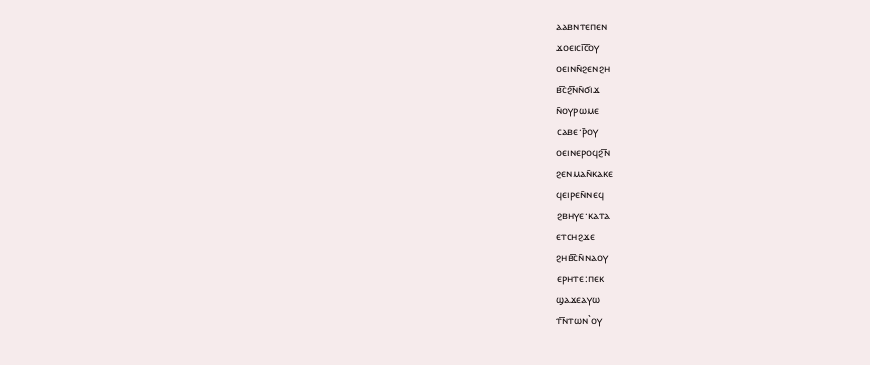ⲁⲁⲃⲛⲧⲉⲡⲉⲛ
ϫⲟⲉⲓⲥⲓ︦ⲥ︦ⲟⲩ
ⲟⲉⲓⲛⲛ̄ϩⲉⲛϩⲏ
ⲃ︤ⲥ︥ϩ︤ⲛ︥ⲛ̄ϭⲓϫ
ⲛ̄ⲟⲩⲣⲱⲙⲉ
ⲥⲁⲃⲉ·ⲣ̄ⲟⲩ
ⲟⲉⲓⲛⲉⲣⲟϥϩ︤ⲛ︥
ϩⲉⲛⲙⲁⲛ̄ⲕⲁⲕⲉ
ϥⲉⲓⲣⲉⲛ̄ⲛⲉϥ
ϩⲃⲏⲩⲉ·ⲕⲁⲧⲁ
ⲉⲧⲥⲏϩϫⲉ
ϩⲏⲃ︤ⲥ︥ⲛ̄ⲛⲁⲟⲩ
ⲉⲣⲏⲧⲉ:ⲡⲉⲕ
ϣⲁϫⲉⲁⲩⲱ
ⲧ︤ⲛ︥ⲧⲱⲛ`ⲟⲩ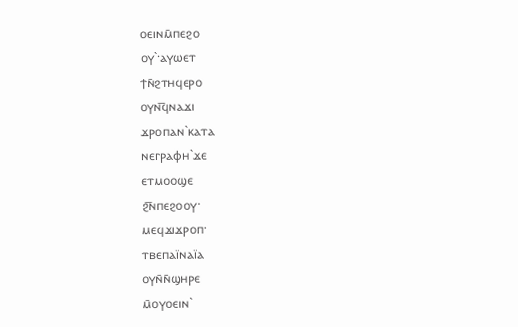ⲟⲉⲓⲛⲙ̄ⲡⲉϩⲟ
ⲟⲩ`·ⲁⲩⲱⲉⲧ
ϯⲛ̄ϩⲧⲏϥⲉⲣⲟ
ⲟⲩⲛ︤ϥ︥ⲛⲁϫⲓ
ϫⲣⲟⲡⲁⲛ`ⲕⲁⲧⲁ
ⲛⲉⲅⲣⲁⲫⲏ`ϫⲉ
ⲉⲧⲙⲟⲟϣⲉ
ϩ︤ⲛ︥ⲡⲉϩⲟⲟⲩ·
ⲙⲉϥϫⲓϫⲣⲟⲡ·
ⲧⲃⲉⲡⲁⲓ̈ⲛⲁⲓ̈ⲁ
ⲟⲩⲛ̄ⲛ̄ϣⲏⲣⲉ
ⲙ̄ⲟⲩⲟⲉⲓⲛ`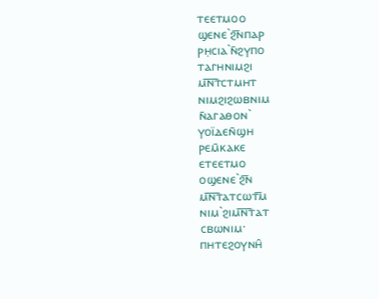ⲧⲉⲉⲧⲙⲟⲟ
ϣⲉⲛⲉ`ϩ︤ⲛ︥ⲡⲁⲣ
ⲣⲏ̣ⲥⲓⲁ`ⲛ̄ϩⲩⲡⲟ
ⲧⲁⲅⲏⲛⲓⲙϩⲓ
ⲙ︤ⲛ︦ⲧ︥ⲥⲧⲙⲏⲧ
ⲛⲓⲙϩⲓϩⲱⲃⲛⲓⲙ
ⲛ̄ⲁⲅⲁⲑⲟⲛ`
ⲩⲟⲓ̈ⲇⲉⲛ̄ϣⲏ
ⲣⲉⲙ̄ⲕⲁⲕⲉ
ⲉⲧⲉⲉⲧⲙⲟ
ⲟϣⲉⲛⲉ`ϩ︤ⲛ︥
ⲙ︤ⲛ︦ⲧ︥ⲁⲧⲥⲱⲧ︤ⲙ︥
ⲛⲓⲙ`ϩⲓⲙ︤ⲛ︦ⲧ︥ⲁⲧ
ⲥⲃⲱⲛⲓⲙ·
ⲡⲏⲧⲉϩⲟⲩⲛⲏ̂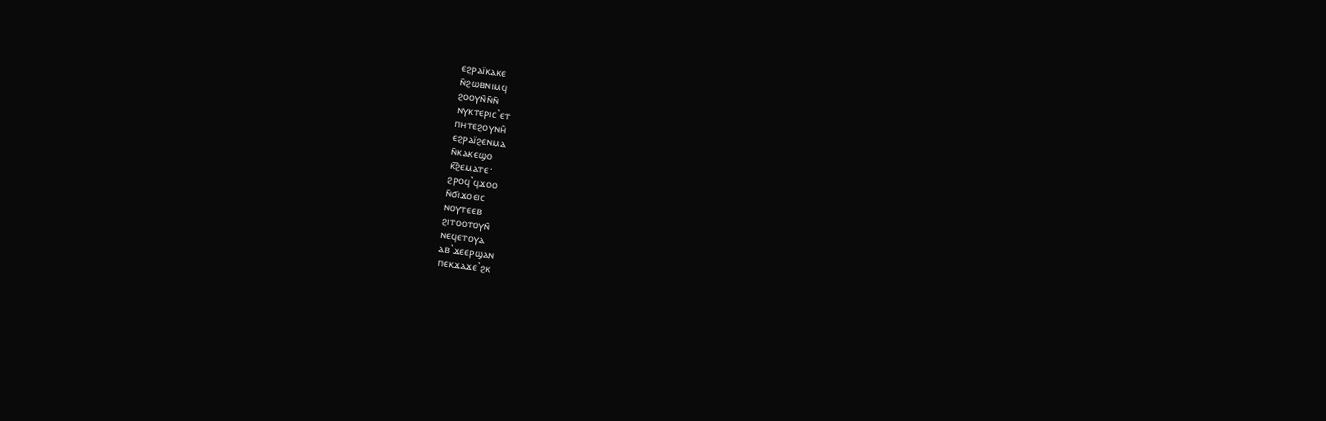ⲉϩⲣⲁⲓ̈ⲕⲁⲕⲉ
ⲛ̄ϩⲱⲃⲛⲓⲙϥ
ϩⲟⲟⲩⲛ̄ⲛ̄ⲛ̄
ⲛⲩⲕⲧⲉⲣⲓⲥ`ⲉⲧ
ⲡⲏⲧⲉϩⲟⲩⲛⲏ̂
ⲉϩⲣⲁⲓ̈ϩⲉⲛⲙⲁ
ⲛ̄ⲕⲁⲕⲉϣⲟ
ⲕ︤ϩ︥ⲉⲙⲁⲧⲉ·
ϩⲣⲟϥ`ϥϫⲟⲟ
ⲛ̄ϭⲓϫⲟⲉⲓⲥ
ⲛⲟⲩⲧⲉⲉⲃ
ϩⲓⲧⲟⲟⲧⲟⲩⲛ̄
ⲛⲉϥⲉⲧⲟⲩⲁ
ⲁⲃ`ϫⲉⲉⲣϣⲁⲛ
ⲡⲉⲕϫⲁϫⲉ`ϩⲕ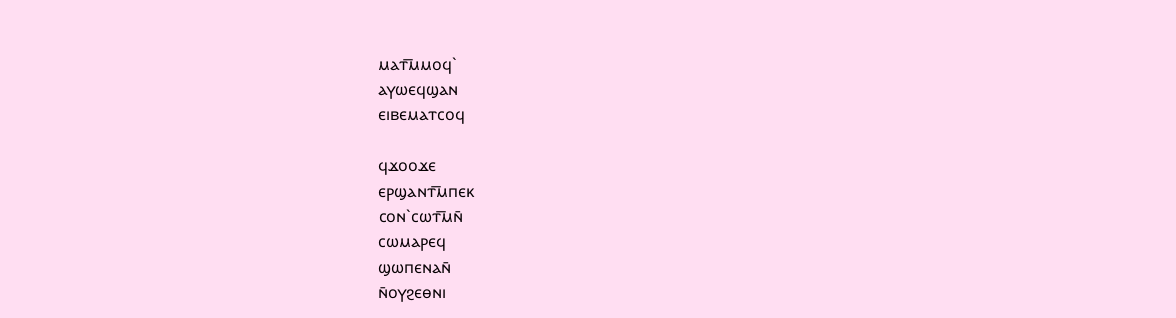ⲙⲁⲧ︤ⲙ︥ⲙⲟϥ`
ⲁⲩⲱⲉϥϣⲁⲛ
ⲉⲓⲃⲉⲙⲁⲧⲥⲟϥ

ϥϫⲟⲟϫⲉ
ⲉⲣϣⲁⲛⲧ︤ⲙ︥ⲡⲉⲕ
ⲥⲟⲛ`ⲥⲱⲧ︤ⲙ︥ⲛ̄
ⲥⲱⲙⲁⲣⲉϥ
ϣⲱⲡⲉⲛⲁⲛ̄
ⲛ̄ⲟⲩϩⲉⲑⲛⲓ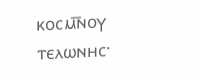ⲕⲟⲥⲙ︤ⲛ︥ⲟⲩ
ⲧⲉⲗⲱⲛⲏⲥ·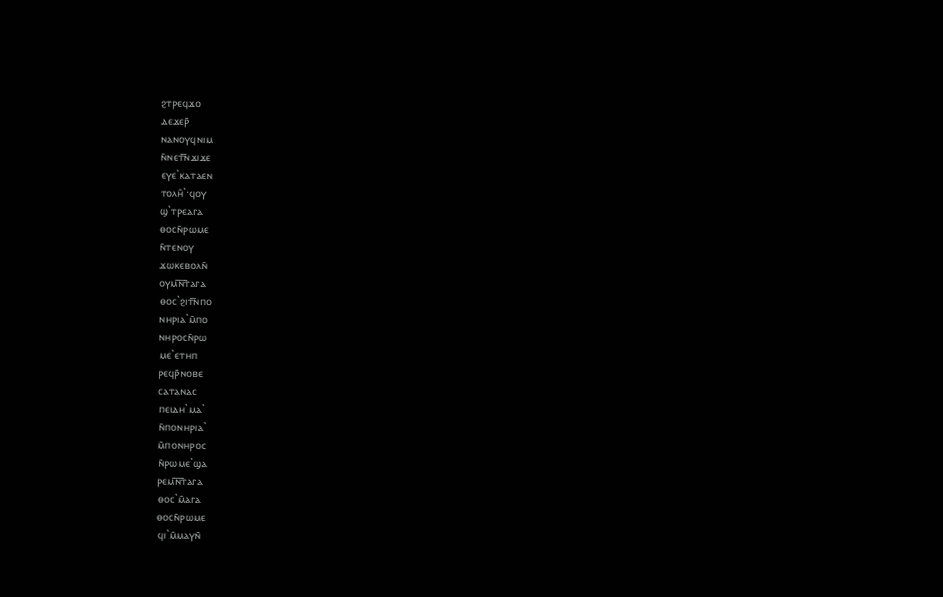ϩⲧⲣⲉϥϫⲟ
ⲇⲉϫⲉⲣ̄
ⲛⲁⲛⲟⲩϥⲛⲓⲙ
ⲛ̄ⲛⲉⲧ︤ⲛ︥ϫⲓϫⲉ
ⲉⲩⲉ`ⲕⲁⲧⲁⲉⲛ
ⲧⲟⲗⲏ̂`·ϥⲟⲩ
ϣ`ⲧⲣⲉⲁⲅⲁ
ⲑⲟⲥⲛ̄ⲣⲱⲙⲉ
ⲛ̄ⲧⲉⲛⲟⲩ
ϫⲱⲕⲉⲃⲟⲗⲛ̄
ⲟⲩⲙ︤ⲛ︦ⲧ︥ⲁⲅⲁ
ⲑⲟⲥ`ϩⲓⲧ︤ⲛ︥ⲡⲟ
ⲛⲏⲣⲓⲁ`ⲙ̄ⲡⲟ
ⲛⲏⲣⲟⲥⲛ̄ⲣⲱ
ⲙⲉ`ⲉⲧⲏⲡ
ⲣⲉϥⲣ̄ⲛⲟⲃⲉ
ⲥⲁⲧⲁⲛⲁⲥ
ⲡⲉⲓⲇⲏ`ⲙⲁ`
ⲛ̄ⲡⲟⲛⲏⲣⲓⲁ`
ⲙ̄ⲡⲟⲛⲏⲣⲟⲥ
ⲛ̄ⲣⲱⲙⲉ`ϣⲁ
ⲣⲉⲙ︤ⲛ︦ⲧ︥ⲁⲅⲁ
ⲑⲟⲥ`ⲙ̄ⲁⲅⲁ
ⲑⲟⲥⲛ̄ⲣⲱⲙⲉ
ϥⲓ`ⲙ̄ⲙⲁⲩⲛ̄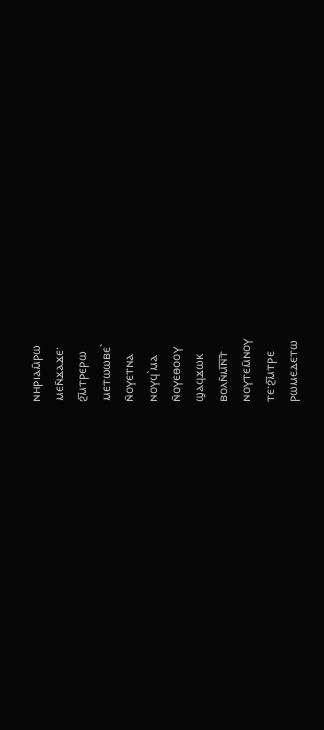ⲛⲏⲣⲓⲁⲙ̄ⲣⲱ
ⲙⲉⲛ̄ϫⲁϫⲉ·
ϩ︤ⲙ︥ⲧⲣⲉⲣⲱ
ⲙⲉⲧⲱⲱⲃⲉ`
ⲛ̄ⲟⲩⲉⲧⲛⲁ
ⲛⲟⲩϥ`ⲙⲁ
ⲛ̄ⲟⲩⲉⲑⲟⲟⲩ
ϣⲁϥϫⲱⲕ
ⲃⲟⲗⲛ̄ⲙ︤ⲛ︦ⲧ︥
ⲛⲟⲩⲧⲉⲙ̄ⲛⲟⲩ
ⲧⲉ·ϩ︤ⲙ︥ⲧⲣⲉ
ⲣⲱⲙⲉⲇⲉⲧⲱ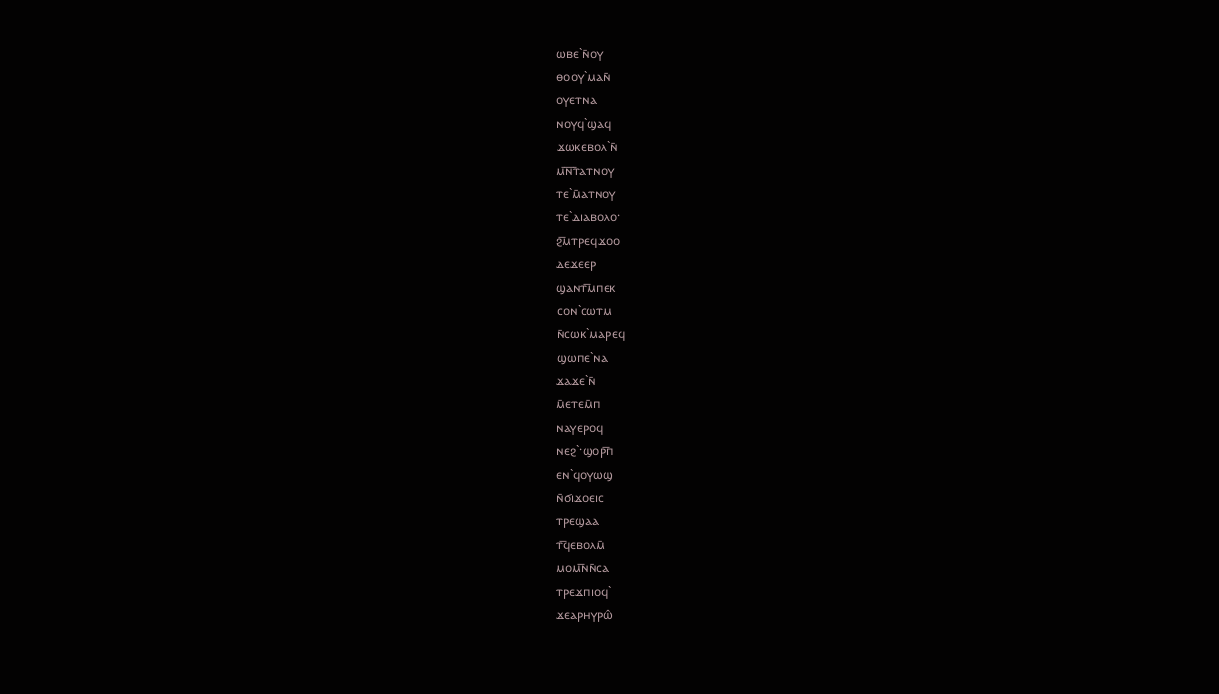ⲱⲃⲉ`ⲛ̄ⲟⲩ
ⲑⲟⲟⲩ`ⲙⲁⲛ̄
ⲟⲩⲉⲧⲛⲁ
ⲛⲟⲩϥ`ϣⲁϥ
ϫⲱⲕⲉⲃⲟⲗ`ⲛ̄
ⲙ︤ⲛ︦ⲧ︥ⲁⲧⲛⲟⲩ
ⲧⲉ`ⲙ̄ⲁⲧⲛⲟⲩ
ⲧⲉ`ⲇⲓⲁⲃⲟⲗⲟ·
ϩ︤ⲙ︥ⲧⲣⲉϥϫⲟⲟ
ⲇⲉϫⲉⲉⲣ
ϣⲁⲛⲧ︤ⲙ︥ⲡⲉⲕ
ⲥⲟⲛ`ⲥⲱⲧⲙ
ⲛ̄ⲥⲱⲕ`ⲙⲁⲣⲉϥ
ϣⲱⲡⲉ`ⲛⲁ
ϫⲁϫⲉ`ⲛ̄
ⲙ̄ⲉⲧⲉⲙ̄ⲡ
ⲛⲁⲩⲉⲣⲟϥ
ⲛⲉϩ`·ϣⲟⲣ︤ⲡ︥
ⲉⲛ`ϥⲟⲩⲱϣ
ⲛ̄ϭⲓϫⲟⲉⲓⲥ
ⲧⲣⲉϣⲁⲁ
ⲧ︤ϥ︥ⲉⲃⲟⲗⲙ̄
ⲙⲟⲙ︤ⲛ︥ⲛ̄ⲥⲁ
ⲧⲣⲉϫⲡⲓⲟϥ`
ϫⲉⲁⲣⲏⲩⲣⲱ̂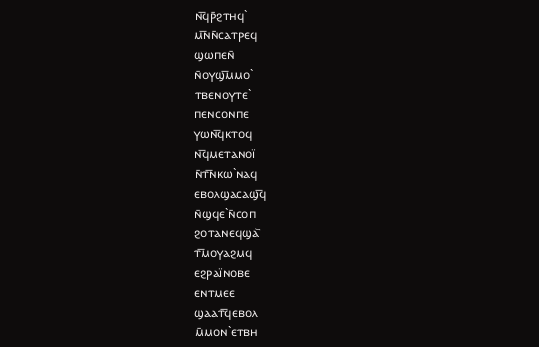ⲛ︤ϥ︥ⲣ̄ϩⲧⲏϥ`
ⲙ︤ⲛ︥ⲛ̄ⲥⲁⲧⲣⲉϥ
ϣⲱⲡⲉⲛ̄
ⲛ̄ⲟⲩϣ︤ⲙ︥ⲙⲟ`
ⲧⲃⲉⲛⲟⲩⲧⲉ`
ⲡⲉⲛⲥⲟⲛⲡⲉ
ⲩⲱⲛ︤ϥ︥ⲕⲧⲟϥ
ⲛ︤ϥ︥ⲙⲉⲧⲁⲛⲟⲓ̈
ⲛ̄ⲧ︤ⲛ︥ⲕⲱ`ⲛⲁϥ
ⲉⲃⲟⲗϣⲁⲥⲁϣ︤ϥ︥
ⲛ̄ϣϥⲉ`ⲛ̄ⲥⲟⲡ
ϩⲟⲧⲁⲛⲉϥϣⲁ⳯
ⲧ︤ⲙ︥ⲟⲩⲁϩⲙϥ
ⲉϩⲣⲁⲓ̈ⲛⲟⲃⲉ
ⲉⲛⲧⲙⲉⲉ
ϣⲁⲁⲧ︤ϥ︥ⲉⲃⲟⲗ
ⲙ̄ⲙⲟⲛ`ⲉⲧⲃⲏ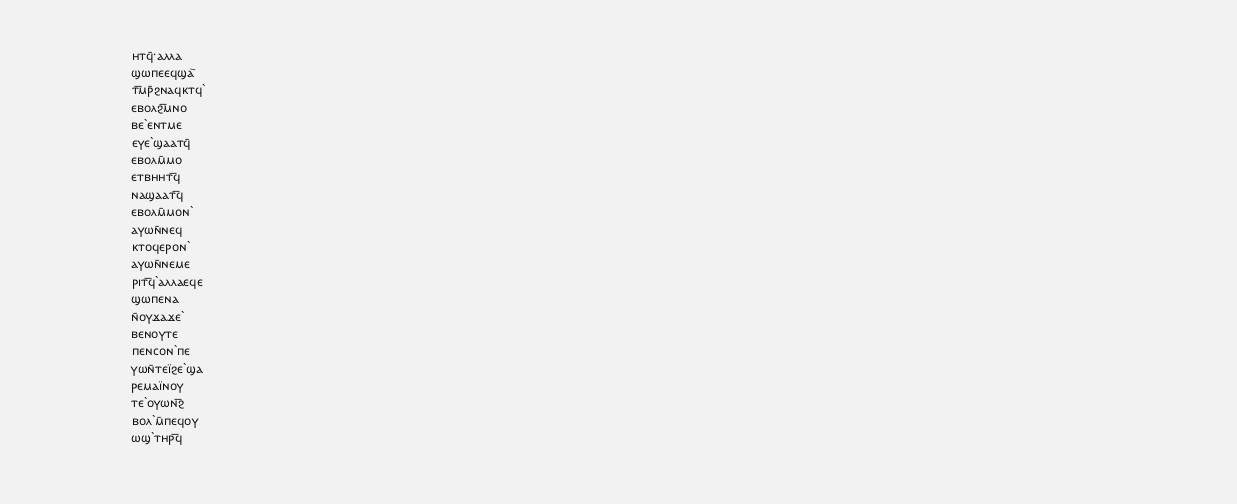ⲏⲧϥ̄·ⲁⲗⲗⲁ
ϣⲱⲡⲉⲉϥϣⲁ⳯
ⲧ︤ⲙ︥ⲣ̄ϩⲛⲁϥⲕⲧϥ`
ⲉⲃⲟⲗϩ︤ⲙ︥ⲛⲟ
ⲃⲉ`ⲉⲛⲧⲙⲉ
ⲉⲩⲉ`ϣⲁⲁⲧϥ̄
ⲉⲃⲟⲗⲙ̄ⲙⲟ
ⲉⲧⲃⲏⲏⲧ︤ϥ︥
ⲛⲁϣⲁⲁⲧ︤ϥ︥
ⲉⲃⲟⲗⲙ̄ⲙⲟⲛ`
ⲁⲩⲱⲛ̄ⲛⲉϥ
ⲕⲧⲟϥⲉⲣⲟⲛ`
ⲁⲩⲱⲛ̄ⲛⲉⲙⲉ
ⲣⲓⲧ︤ϥ︥`ⲁⲗⲗⲁⲉϥⲉ
ϣⲱⲡⲉⲛⲁ
ⲛ̄ⲟⲩϫⲁϫⲉ`
ⲃⲉⲛⲟⲩⲧⲉ
ⲡⲉⲛⲥⲟⲛ`ⲡⲉ
ⲩⲱⲛ̄ⲧⲉⲓ̈ϩⲉ`ϣⲁ
ⲣⲉⲙⲁⲓ̈ⲛⲟⲩ
ⲧⲉ`ⲟⲩⲱⲛ︤ϩ︥
ⲃⲟⲗ`ⲙ̄ⲡⲉϥⲟⲩ
ⲱϣ`ⲧⲏⲣ︤ϥ︥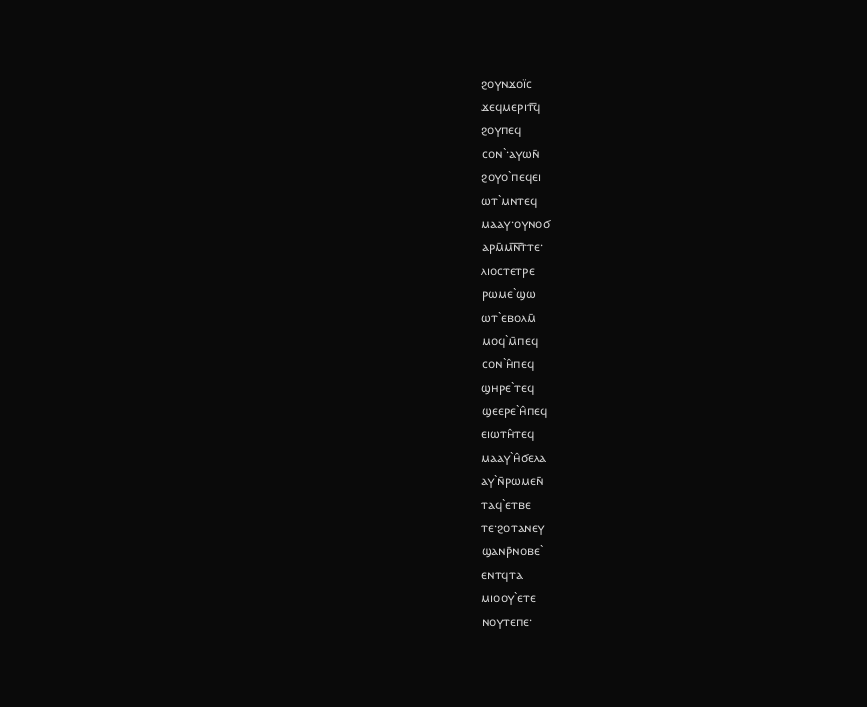ϩⲟⲩⲛϫⲟⲓ̈ⲥ
ϫⲉϥⲙⲉⲣⲓⲧ︤ϥ︥
ϩⲟⲩⲡⲉϥ
ⲥⲟⲛ`·ⲁⲩⲱⲛ̄
ϩⲟⲩⲟ`ⲡⲉϥⲉⲓ
ⲱⲧ`ⲙⲛⲧⲉϥ
ⲙⲁⲁⲩ·ⲟⲩⲛⲟϭ
ⲁⲣⲙ̄ⲙ︤ⲛ︦ⲧ︥ⲧⲉ·
ⲗⲓⲟⲥⲧⲉⲧⲣⲉ
ⲣⲱⲙⲉ`ϣⲱ
ⲱⲧ`ⲉⲃⲟⲗⲙ̄
ⲙⲟϥ`ⲙ̄ⲡⲉϥ
ⲥⲟⲛ`ⲏ̂ⲡⲉϥ
ϣⲏⲣⲉ`ⲧⲉϥ
ϣⲉⲉⲣⲉ`ⲏ̂ⲡⲉϥ
ⲉⲓⲱⲧⲏ̂ⲧⲉϥ
ⲙⲁⲁⲩ`ⲏ̂ϭⲉⲗⲁ
ⲁⲩ`ⲛ̄ⲣⲱⲙⲉⲛ̄
ⲧⲁϥ`ⲉⲧⲃⲉ
ⲧⲉ·ϩⲟⲧⲁⲛⲉⲩ
ϣⲁⲛⲣ̄ⲛⲟⲃⲉ`
ⲉⲛⲧϥⲧⲁ
ⲙⲓⲟⲟⲩ`ⲉⲧⲉ
ⲛⲟⲩⲧⲉⲡⲉ·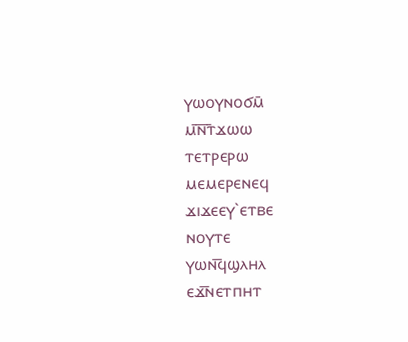ⲩⲱⲟⲩⲛⲟϭⲙ̄
ⲙ︤ⲛ︦ⲧ︥ϫⲱⲱ
ⲧⲉⲧⲣⲉⲣⲱ
ⲙⲉⲙⲉⲣⲉⲛⲉϥ
ϫⲓϫⲉⲉⲩ`ⲉⲧⲃⲉ
ⲛⲟⲩⲧⲉ
ⲩⲱⲛ︤ϥ︥ϣⲗⲏⲗ
ⲉϫ︤ⲛ︥ⲉⲧⲡⲏⲧ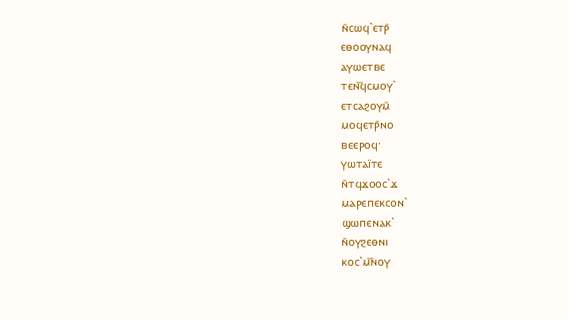ⲛ̄ⲥⲱϥ`ⲉⲧⲣ̄
ⲉⲑⲟⲟⲩⲛⲁϥ
ⲁⲩⲱⲉⲧⲃⲉ
ⲧⲉⲛ︤ϥ︥ⲥⲙⲟⲩ`
ⲉⲧⲥⲁϩⲟⲩⲙ̄
ⲙⲟϥⲉⲧⲣ̄ⲛⲟ
ⲃⲉⲉⲣⲟϥ·
ⲩⲱⲧⲁⲓ̈ⲧⲉ
ⲛ̄ⲧϥϫⲟⲟⲥ`ϫ
ⲙⲁⲣⲉⲡⲉⲕⲥⲟⲛ`
ϣⲱⲡⲉⲛⲁⲕ`
ⲛ̄ⲟⲩϩⲉⲑⲛⲓ
ⲕⲟⲥ`ⲙ︤ⲛ︥ⲟⲩ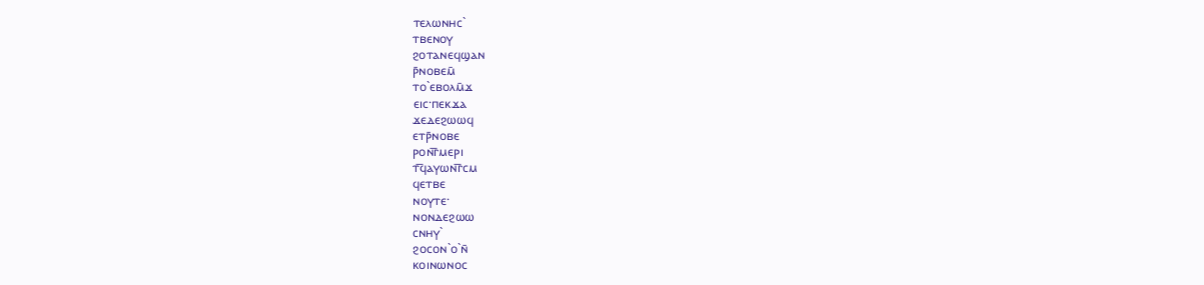ⲧⲉⲗⲱⲛⲏⲥ`
ⲧⲃⲉⲛⲟⲩ
ϩⲟⲧⲁⲛⲉϥϣⲁⲛ
ⲣ̄ⲛⲟⲃⲉⲙ̄
ⲧⲟ`ⲉⲃⲟⲗⲙ̄ϫ
ⲉⲓⲥ·ⲡⲉⲕϫⲁ
ϫⲉⲇⲉϩⲱⲱϥ
ⲉⲧⲣ̄ⲛⲟⲃⲉ
ⲣⲟⲛ︤ⲅ︥ⲙⲉⲣⲓ
ⲧ︤ϥ︥ⲁⲩⲱⲛ︤ⲅ︥ⲥⲙ
ϥⲉⲧⲃⲉ
ⲛⲟⲩⲧⲉ·
ⲛⲟⲛⲇⲉϩⲱⲱ
ⲥⲛⲏⲩ`
ϩⲟⲥⲟⲛ`ⲟ`ⲛ̄
ⲕⲟⲓⲛⲱⲛⲟⲥ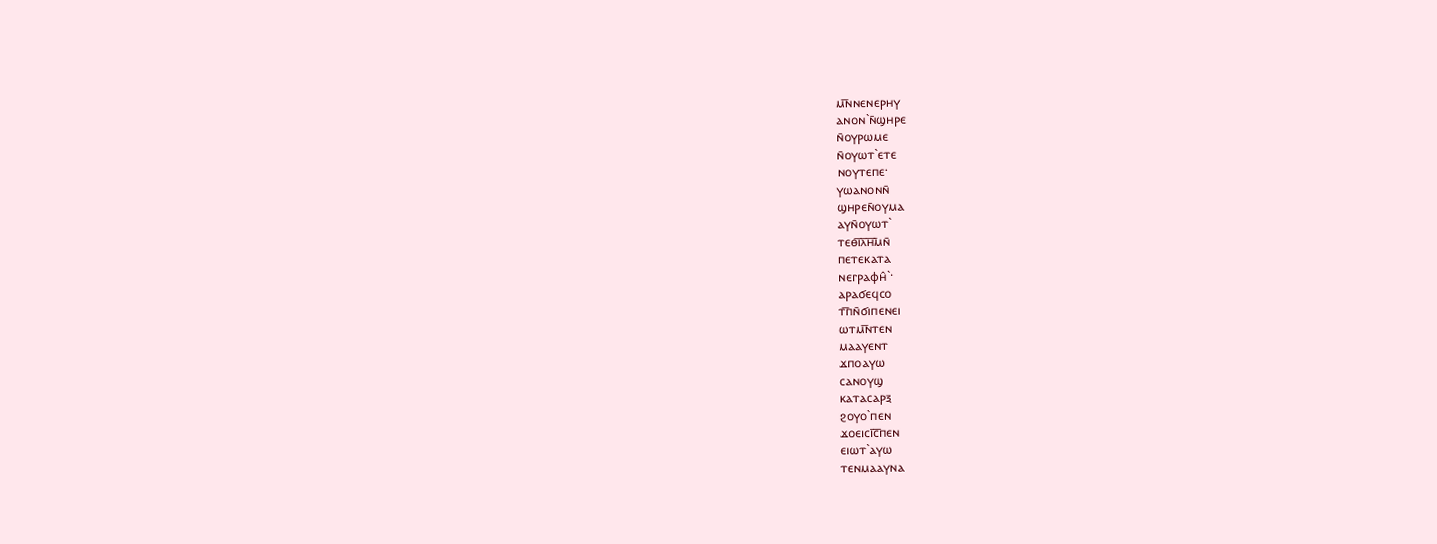ⲙ︤ⲛ︥ⲛⲉⲛⲉⲣⲏⲩ
ⲁⲛⲟⲛ`ⲛ̄ϣⲏⲣⲉ
ⲛ̄ⲟⲩⲣⲱⲙⲉ
ⲛ̄ⲟⲩⲱⲧ`ⲉⲧⲉ
ⲛⲟⲩⲧⲉⲡⲉ·
ⲩⲱⲁⲛⲟⲛⲛ̄
ϣⲏⲣⲉⲛ̄ⲟⲩⲙⲁ
ⲁⲩⲛ̄ⲟⲩⲱⲧ`
ⲧⲉⲑ︤ⲓ︦ⲗ︦ⲏ︦ⲙ︥ⲛ̄
ⲡⲉⲧⲉⲕⲁⲧⲁ
ⲛⲉⲅⲣⲁⲫⲏ̂`·
ⲁⲣⲁϭⲉϥⲥⲟ
ⲧ︤ⲡ︥ⲛ̄ϭⲓⲡⲉⲛⲉⲓ
ⲱⲧⲙ︤ⲛ︥ⲧⲉⲛ
ⲙⲁⲁⲩⲉⲛⲧ
ϫⲡⲟⲁⲩⲱ
ⲥⲁⲛⲟⲩϣ
ⲕⲁⲧⲁⲥⲁⲣⲝ
ϩⲟⲩⲟ`ⲡⲉⲛ
ϫⲟⲉⲓⲥⲓ︦ⲥ︦ⲡⲉⲛ
ⲉⲓⲱⲧ`ⲁⲩⲱ
ⲧⲉⲛⲙⲁⲁⲩⲛⲁ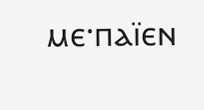ⲙⲉ·ⲡⲁⲓ̈ⲉⲛ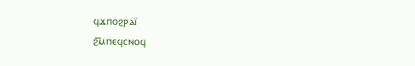ϥϫⲡⲟϩⲣⲁⲓ̈
ϩ︤ⲙ︥ⲡⲉϥⲥⲛⲟϥ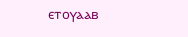ⲉⲧⲟⲩⲁⲁⲃ